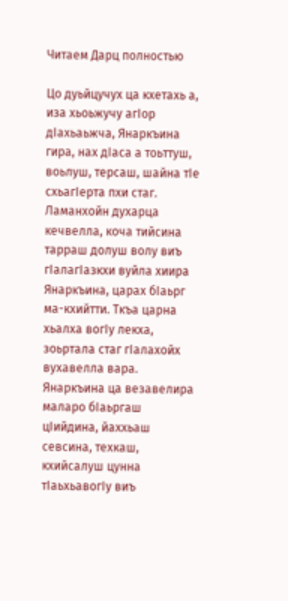Читаем Дарц полностью

Цо дуьйцучух ца кхетахь а, иза хьоьжучу агIор дIахьаьжча, Янаркъина гира, нах дIаса а тоьттуш, воьлуш, терсаш, шайна тIе схьагIерта пхи стаг. Ламанхойн духарца кечвелла, коча тийсина тарраш долуш волу виъ гIалагIазкхи вуйла хиира Янаркъина, царах бIаьрг ма-кхийтти. Ткъа царна хьалха вогIу лекха, зоьртала стаг гIалахойх вухавелла вара. Янаркъина ца везавелира маларо бIаьргаш цIийдина, йаххьаш севсина, техкаш, кхийсалуш цунна тIаьхьавoгIy виъ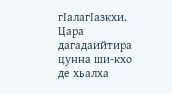гIалагIазкхи. Цара дагадаийтира цунна ши-кхо де хьалха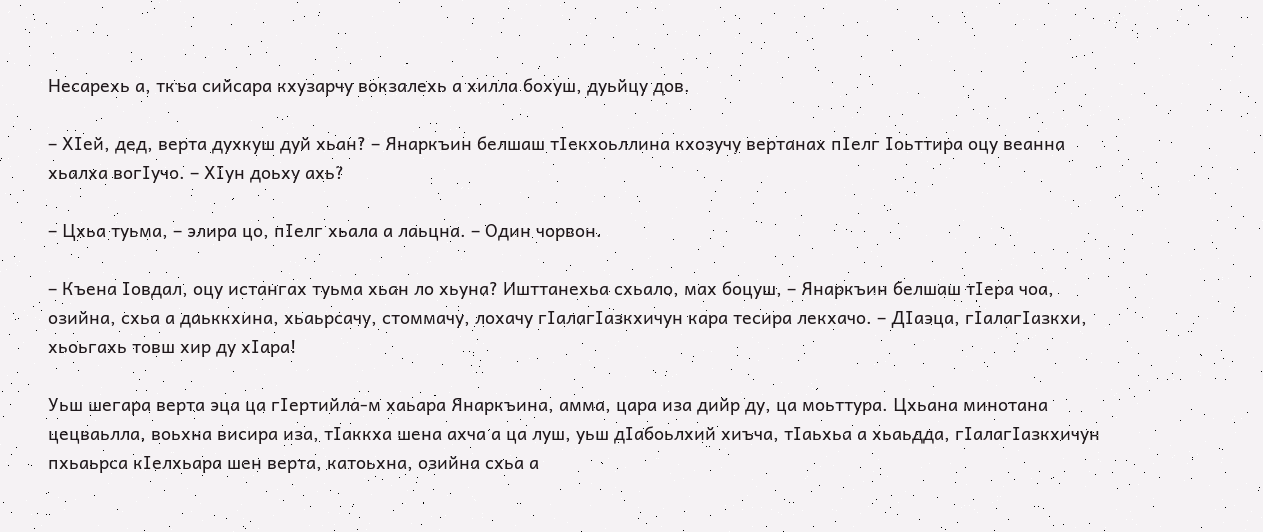Несарехь а, ткъа сийсара кхузарчу вокзалехь а хилла бохуш, дуьйцу дов.

– ХIей, дед, верта духкуш дуй хьан? – Янаркъин белшаш тIекхоьллина кхозучу вертанах пIелг Iоьттира оцу веанна хьалха вогIучо. – ХIун доьху ахь?

– Цхьа туьма, – элира цо, пIелг хьала а лаьцна. – Один чорвон.

– Къена Iовдал, оцу истангах туьма хьан ло хьуна? Ишттанехьа схьало, мах боцуш, – Янаркъин белшаш тIера чоа, озийна, схьа а даьккхина, хьаьрсачу, стоммачу, лохачу гIалагIазкхичун кара тесира лекхачо. – ДIаэца, гIалагIазкхи, хьоьгахь товш хир ду хIара!

Уьш шегара верта эца ца гIертийла-м хаьара Янаркъина, амма, цара иза дийр ду, ца моьттура. Цхьана минотана цецваьлла, воьхна висира иза, тIаккха шена ахча а ца луш, уьш дIабоьлхий хиъча, тIаьхьа а хьаьдда, гIалагIазкхичун пхьаьрса кIелхьара шен верта, катоьхна, озийна схьа а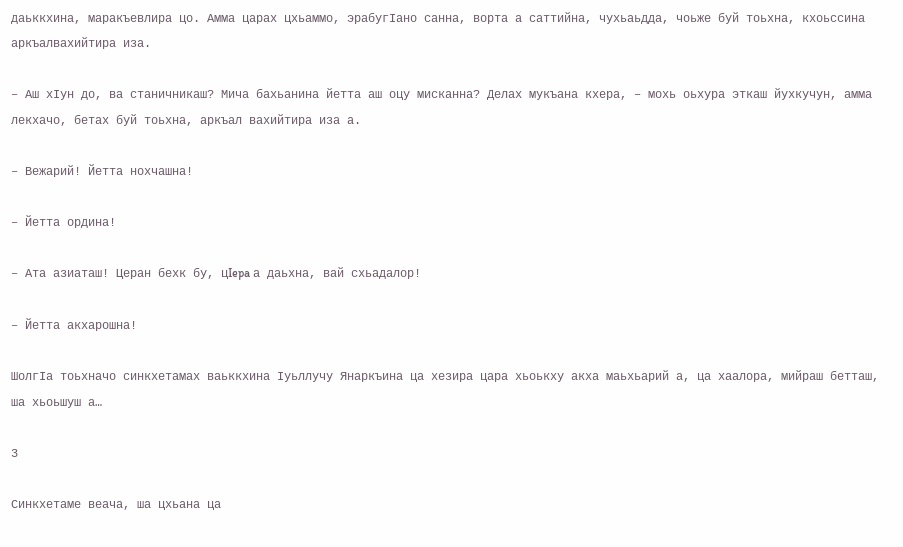даьккхина, маракъевлира цо. Амма царах цхьаммо, эрабугIано санна, ворта а саттийна, чухьаьдда, чоьже буй тоьхна, кхоьссина аркъалвахийтира иза.

– Аш хIун до, ва станичникаш? Мича бахьанина йетта аш оцу мисканна? Делах мукъана кхера, – мохь оьхура эткаш йухкучун, амма лекхачо, бетах буй тоьхна, аркъал вахийтира иза а.

– Вежарий! Йетта нохчашна!

– Йетта ордина!

– Ата азиаташ! Церан бехк бу, цIepa а даьхна, вай схьадалор!

– Йетта акхарошна!

ШолгIа тоьхначо синкхетамах ваьккхина Iуьллучу Янаркъина ца хезира цара хьоькху акха маьхьарий а, ца хаалора, мийраш бетташ, ша хьоьшуш а…

3

Синкхетаме веача, ша цхьана ца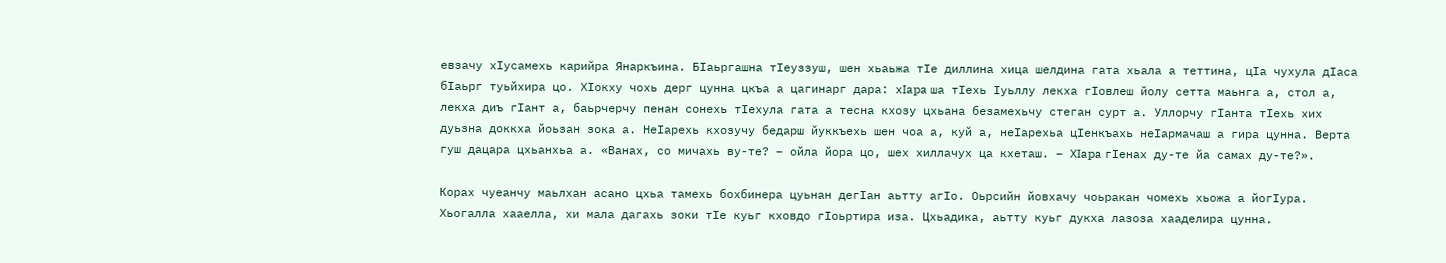евзачу хIусамехь карийра Янаркъина. БIаьргашна тIеуззуш, шен хьаьжа тIе диллина хица шелдина гата хьала а теттина, цIа чухула дIаса бIаьрг туьйхира цо. ХIокху чохь дерг цунна цкъа а цагинарг дара: хIapa ша тIехь Iуьллу лекха гIовлеш йолу сетта маьнга а, стол а, лекха диъ гIант а, баьрчерчу пенан сонехь тIехула гата а тесна кхозу цхьана безамехьчу стеган сурт а. Уллорчу гIанта тIехь хих дуьзна доккха йоьзан зока а. НеIарехь кхозучу бедарш йуккъехь шен чоа а, куй а, неIарехьа цIенкъахь неIармачаш а гира цунна. Верта гуш дацара цхьанхьа а. «Ванах, со мичахь ву-те? – ойла йора цо, шех хиллачух ца кхеташ. – ХIapa гIенах ду-те йа самах ду-те?».

Корах чуеанчу маьлхан асано цхьа тамехь бохбинера цуьнан дегIан аьтту aгIo. Оьрсийн йовхачу чоьракан чомехь хьожа а йогIура. Хьогалла хааелла, хи мала дагахь зоки тIе куьг кховдо гIоьртира иза. Цхьадика, аьтту куьг дукха лазоза хааделира цунна.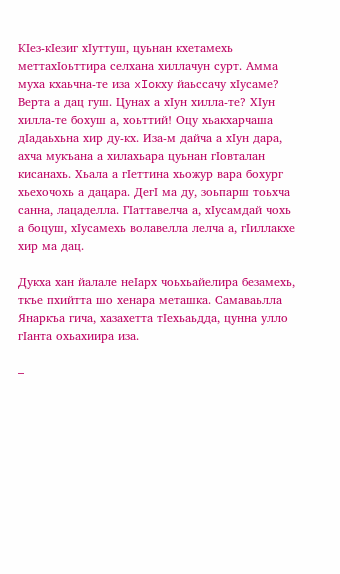КIез-кIезиг хIуттуш, цуьнан кхетамехь меттахIоьттира селхана хиллачун сурт. Амма муха кхаьчна-те иза xIoкху йаьссачу хIусаме? Верта а дац гуш. Цунах а хIун хилла-те? ХIун хилла-те бохуш а, хоьттий! Оцу хьакхарчаша дIадаьхьна хир ду-кх. Иза-м дайча а хIун дара, ахча мукъана а хилахьара цуьнан гIовталан кисанахь. Хьала а гIеттина хьожур вара бохург хьехочохь а дацара. ДегI ма ду, зоьпарш тоьхча санна, лацаделла. ГIаттавелча а, хIусамдай чохь а боцуш, хIусамехь волавелла лелча а, гIиллакхе хир ма дац.

Дукха хан йалале неIарх чоьхьайелира безамехь, ткъе пхийтта шо хенара меташка. Самаваьлла Янаркъа гича, хазахетта тIехьаьдда, цунна улло гIанта охьахиира иза.

–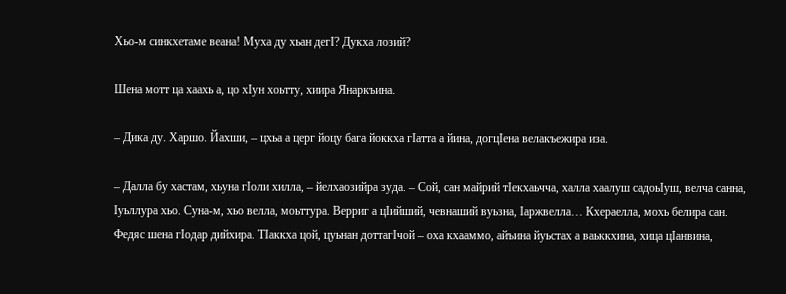Хьо-м синкхетаме веана! Муха ду хьан дегI? Дукха лозий?

Шена мотт ца хаахь а, цо хIун хоьтту, хиира Янаркъина.

– Дика ду. Харшо. Йахши, – цхьа а церг йоцу бага йоккха гIатта а йина, догцIена велакъежира иза.

– Далла бу хастам, хьуна гIоли хилла, – йелхаозийра зуда. – Сой, сан майрий тIекхаьчча, халла хаалуш садоьIуш, велча санна, Iуьллура хьо. Суна-м, хьо велла, моьттура. Верриг а цIийший, чевнаший вуьзна, Iаржвелла… Кхераелла, мохь белира сан. Федяс шена гIoдар дийхира. ТIаккха цой, цуьнан доттагIчой – оха кхааммо, айъина йуьстах а ваьккхина, хица цIанвина,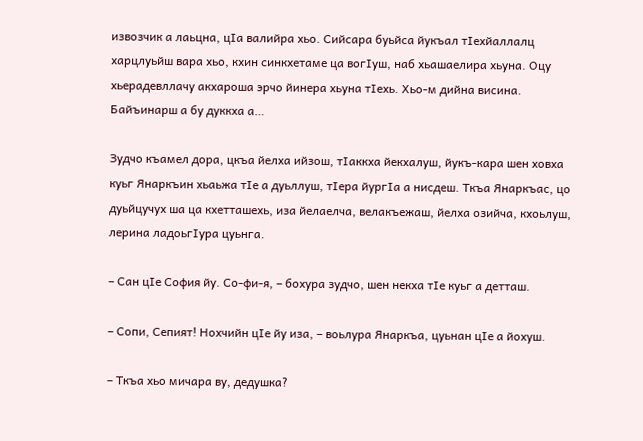извозчик а лаьцна, цIа валийра хьо. Сийсара буьйса йукъал тIехйаллалц харцлуьйш вара хьо, кхин синкхетаме ца вогIуш, наб хьашаелира хьуна. Оцу хьерадевллачу акхароша эрчо йинера хьуна тIехь. Хьо-м дийна висина. Байъинарш а бу дуккха а…

Зудчо къамел дора, цкъа йелха ийзош, тIаккха йекхалуш, йукъ-кара шен ховха куьг Янаркъин хьаьжа тIе а дуьллуш, тIера йургIа а нисдеш. Ткъа Янаркъас, цо дуьйцучух ша ца кхетташехь, иза йелаелча, велакъежаш, йелха озийча, кхоьлуш, лерина ладоьгIура цуьнга.

– Сан цIе София йу. Со-фи-я, – бохура зудчо, шен некха тIе куьг а детташ.

– Сопи, Сепият! Нохчийн цIе йу иза, – воьлура Янаркъа, цуьнан цIе а йохуш.

– Ткъа хьо мичара ву, дедушка?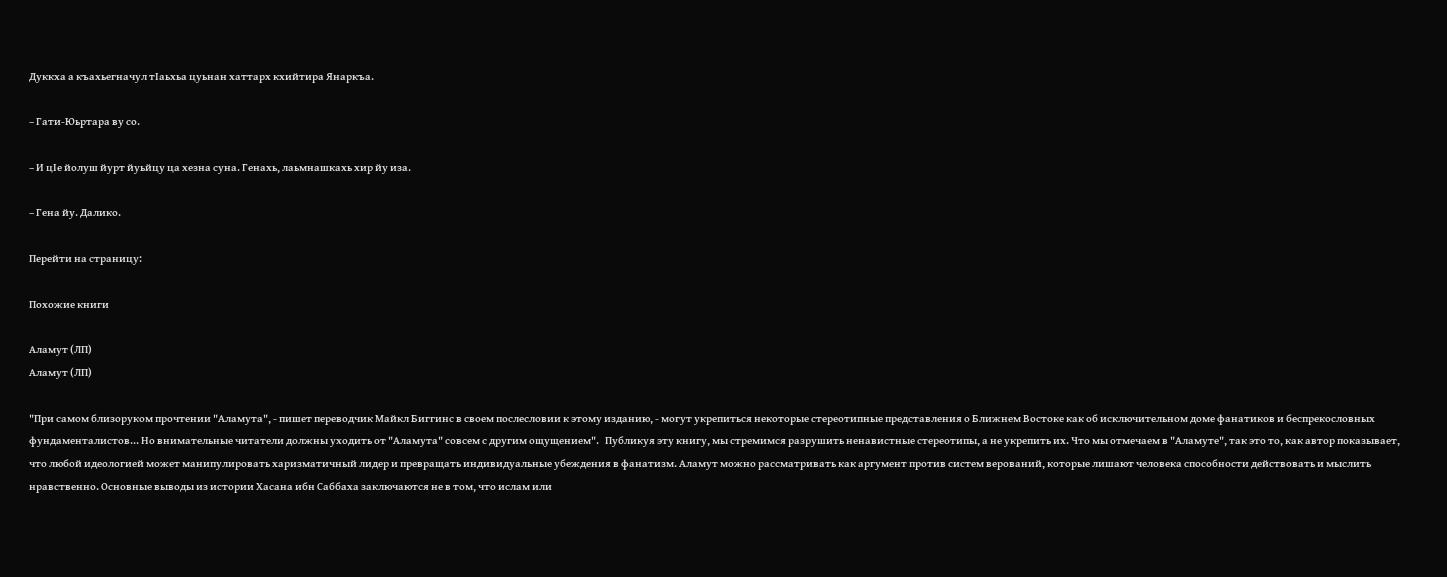Дуккха а къахьегначул тIаьхьа цуьнан хаттарх кхийтира Янаркъа.

– Гати-Юьртара ву со.

– И цIе йолуш йурт йуьйцу ца хезна суна. Генахь, лаьмнашкахь хир йу иза.

– Гена йу. Далико.

Перейти на страницу:

Похожие книги

Аламут (ЛП)
Аламут (ЛП)

"При самом близоруком прочтении "Аламута", - пишет переводчик Майкл Биггинс в своем послесловии к этому изданию, - могут укрепиться некоторые стереотипные представления о Ближнем Востоке как об исключительном доме фанатиков и беспрекословных фундаменталистов... Но внимательные читатели должны уходить от "Аламута" совсем с другим ощущением".   Публикуя эту книгу, мы стремимся разрушить ненавистные стереотипы, а не укрепить их. Что мы отмечаем в "Аламуте", так это то, как автор показывает, что любой идеологией может манипулировать харизматичный лидер и превращать индивидуальные убеждения в фанатизм. Аламут можно рассматривать как аргумент против систем верований, которые лишают человека способности действовать и мыслить нравственно. Основные выводы из истории Хасана ибн Саббаха заключаются не в том, что ислам или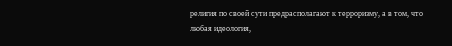религия по своей сути предрасполагают к терроризму, а в том, что любая идеология,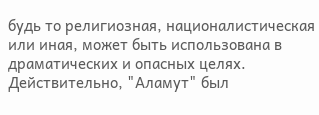будь то религиозная, националистическая или иная, может быть использована в драматических и опасных целях. Действительно, "Аламут" был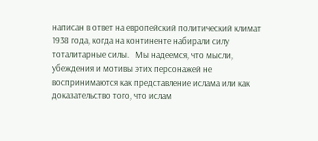написан в ответ на европейский политический климат 1938 года, когда на континенте набирали силу тоталитарные силы.   Мы надеемся, что мысли, убеждения и мотивы этих персонажей не воспринимаются как представление ислама или как доказательство того, что ислам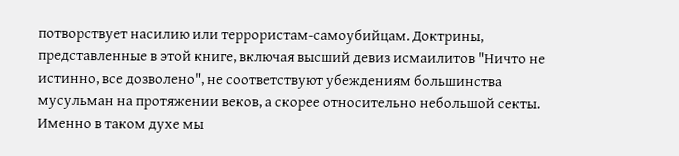потворствует насилию или террористам-самоубийцам. Доктрины, представленные в этой книге, включая высший девиз исмаилитов "Ничто не истинно, все дозволено", не соответствуют убеждениям большинства мусульман на протяжении веков, а скорее относительно небольшой секты.   Именно в таком духе мы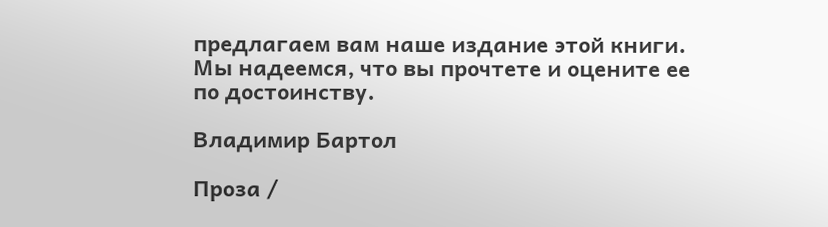предлагаем вам наше издание этой книги. Мы надеемся, что вы прочтете и оцените ее по достоинству.

Владимир Бартол

Проза /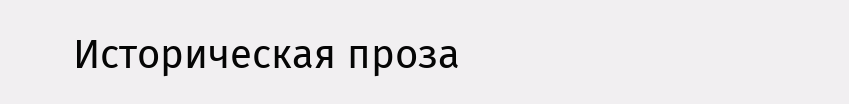Историческая проза